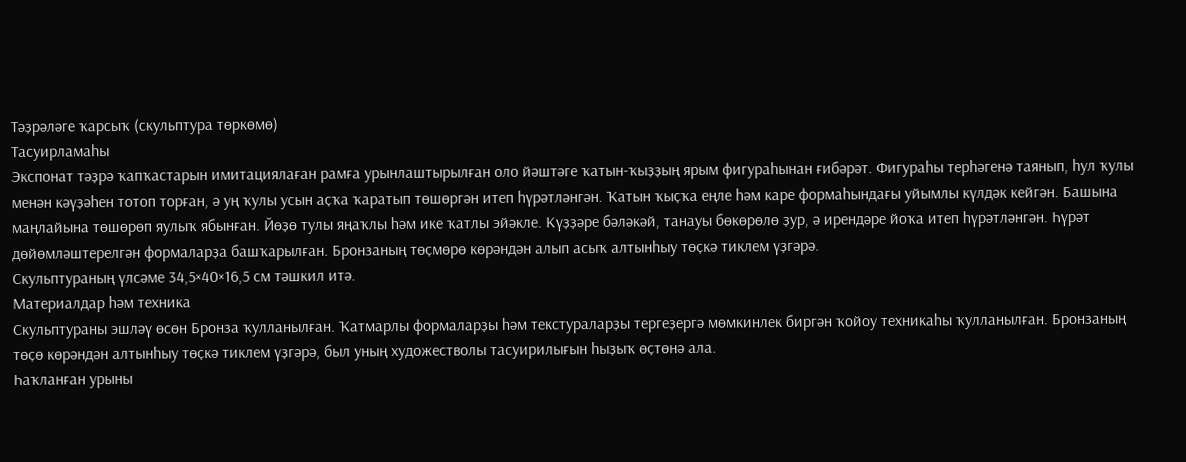Тәҙрәләге ҡарсыҡ (скульптура төркөмө)
Тасуирламаһы
Экспонат тәҙрә ҡапҡастарын имитациялаған рамға урынлаштырылған оло йәштәге ҡатын-ҡыҙҙың ярым фигураһынан ғибәрәт. Фигураһы терһәгенә таянып, һул ҡулы менән кәүҙәһен тотоп торған, ә уң ҡулы усын аҫҡа ҡаратып төшөргән итеп һүрәтләнгән. Ҡатын ҡыҫҡа еңле һәм каре формаһындағы уйымлы күлдәк кейгән. Башына маңлайына төшөрөп яулыҡ ябынған. Йөҙө тулы яңаҡлы һәм ике ҡатлы эйәкле. Күҙҙәре бәләкәй, танауы бөкөрөлө ҙур, ә ирендәре йоҡа итеп һүрәтләнгән. Һүрәт дөйөмләштерелгән формаларҙа башҡарылған. Бронзаның төҫмөрө көрәндән алып асыҡ алтынһыу төҫкә тиклем үҙгәрә.
Скульптураның үлсәме 34,5×40×16,5 см тәшкил итә.
Материалдар һәм техника
Скульптураны эшләү өсөн Бронза ҡулланылған. Ҡатмарлы формаларҙы һәм текстураларҙы тергеҙергә мөмкинлек биргән ҡойоу техникаһы ҡулланылған. Бронзаның төҫө көрәндән алтынһыу төҫкә тиклем үҙгәрә, был уның художестволы тасуирилығын һыҙыҡ өҫтөнә ала.
Һаҡланған урыны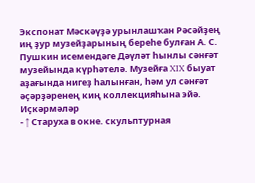Экспонат Мәскәүҙә урынлашҡан Рәсәйҙең иң ҙур музейҙарының береһе булған А. С. Пушкин исемендәге Дәүләт һынлы сәнғәт музейында күрһәтелә. Музейға XIX быуат аҙағында нигеҙ һалынған, һәм ул сәнғәт әҫәрҙәренең киң коллекцияһына эйә.
Иҫкәрмәләр
- ↑ Старуха в окне. скульптурная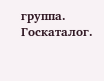группа. Госкаталог.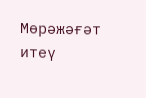Мөрәжәғәт итеү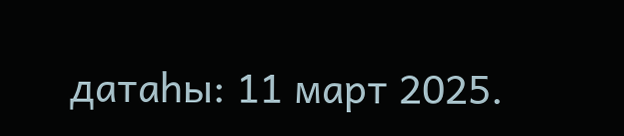датаһы: 11 март 2025.